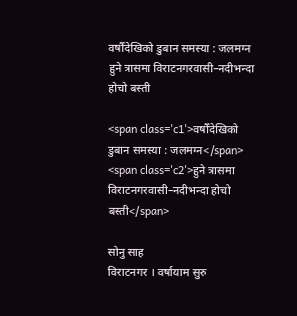वर्षौंदेखिको डुबान समस्या : जलमग्न हुने त्रासमा विराटनगरवासी–नदीभन्दा होचो बस्ती

<span class='c1'>वर्षौंदेखिको डुबान समस्या : जलमग्न</span> <span class='c2'>हुने त्रासमा विराटनगरवासी–नदीभन्दा होचो बस्ती</span>

सोनु साह
विराटनगर । वर्षायाम सुरु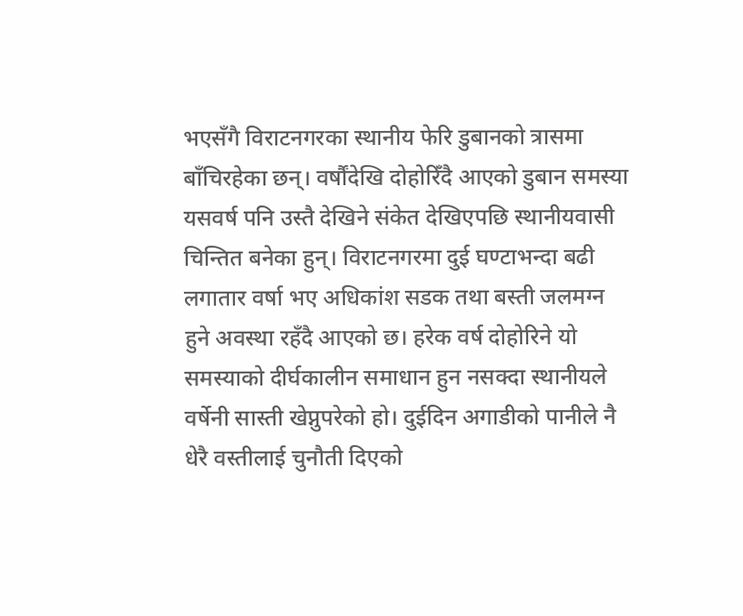भएसँगै विराटनगरका स्थानीय फेरि डुबानको त्रासमा बाँचिरहेका छन्। वर्षौंदेखि दोहोरिँदै आएको डुबान समस्या यसवर्ष पनि उस्तै देखिने संकेत देखिएपछि स्थानीयवासी चिन्तित बनेका हुन्। विराटनगरमा दुई घण्टाभन्दा बढी लगातार वर्षा भए अधिकांश सडक तथा बस्ती जलमग्न हुने अवस्था रहँदै आएको छ। हरेक वर्ष दोहोरिने यो समस्याको दीर्घकालीन समाधान हुन नसक्दा स्थानीयले वर्षेनी सास्ती खेप्नुपरेको हो। दुईदिन अगाडीको पानीले नै धेरै वस्तीलाई चुनौती दिएको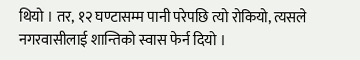थियो । तर, १२ घण्टासम्म पानी परेपछि त्यो रोकियो, त्यसले नगरवासीलाई शान्तिको स्वास फेर्न दियो ।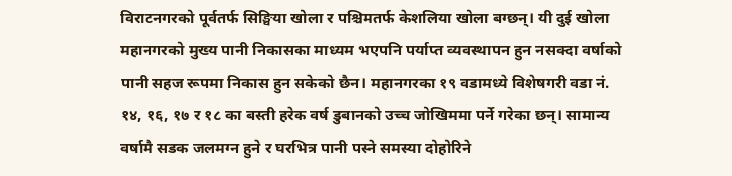विराटनगरको पूर्वतर्फ सिङ्घिया खोला र पश्चिमतर्फ केशलिया खोला बग्छन्। यी दुई खोला महानगरको मुख्य पानी निकासका माध्यम भएपनि पर्याप्त व्यवस्थापन हुन नसक्दा वर्षाको पानी सहज रूपमा निकास हुन सकेको छैन। महानगरका १९ वडामध्ये विशेषगरी वडा नं. १४, १६, १७ र १८ का बस्ती हरेक वर्ष डुबानको उच्च जोखिममा पर्ने गरेका छन्। सामान्य वर्षामै सडक जलमग्न हुने र घरभित्र पानी पस्ने समस्या दोहोरिने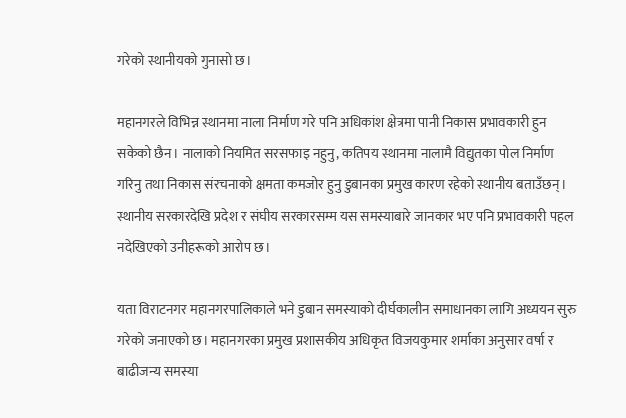गरेको स्थानीयको गुनासो छ।

महानगरले विभिन्न स्थानमा नाला निर्माण गरे पनि अधिकांश क्षेत्रमा पानी निकास प्रभावकारी हुन सकेको छैन। नालाको नियमित सरसफाइ नहुनु, कतिपय स्थानमा नालामै विद्युतका पोल निर्माण गरिनु तथा निकास संरचनाको क्षमता कमजोर हुनु डुबानका प्रमुख कारण रहेको स्थानीय बताउँछन्। स्थानीय सरकारदेखि प्रदेश र संघीय सरकारसम्म यस समस्याबारे जानकार भए पनि प्रभावकारी पहल नदेखिएको उनीहरूको आरोप छ।

यता विराटनगर महानगरपालिकाले भने डुबान समस्याको दीर्घकालीन समाधानका लागि अध्ययन सुरु गरेको जनाएको छ। महानगरका प्रमुख प्रशासकीय अधिकृत विजयकुमार शर्माका अनुसार वर्षा र बाढीजन्य समस्या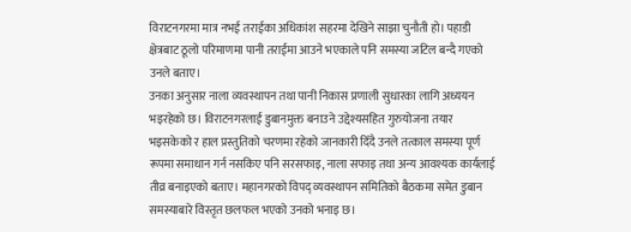विराटनगरमा मात्र नभई तराईका अधिकांश सहरमा देखिने साझा चुनौती हो। पहाडी क्षेत्रबाट ठूलो परिमाणमा पानी तराईमा आउने भएकाले पनि समस्या जटिल बन्दै गएको उनले बताए।
उनका अनुसार नाला व्यवस्थापन तथा पानी निकास प्रणाली सुधारका लागि अध्ययन भइरहेको छ। विराटनगरलाई डुबानमुक्त बनाउने उद्देश्यसहित गुरुयोजना तयार भइसकेको र हाल प्रस्तुतिको चरणमा रहेको जानकारी दिँदै उनले तत्काल समस्या पूर्ण रूपमा समाधान गर्न नसकिए पनि सरसफाइ, नाला सफाइ तथा अन्य आवश्यक कार्यलाई तीव्र बनाइएको बताए। महानगरको विपद् व्यवस्थापन समितिको बैठकमा समेत डुबान समस्याबारे विस्तृत छलफल भएको उनको भनाइ छ।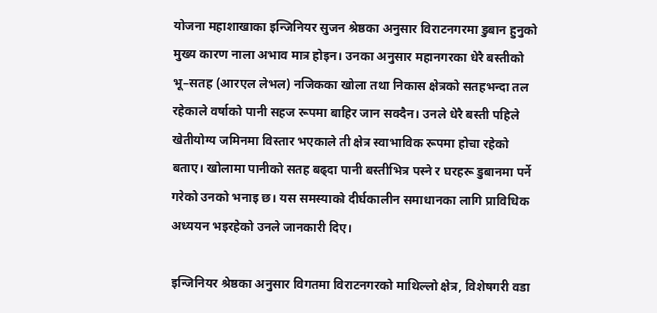योजना महाशाखाका इन्जिनियर सुजन श्रेष्ठका अनुसार विराटनगरमा डुबान हुनुको मुख्य कारण नाला अभाव मात्र होइन। उनका अनुसार महानगरका धेरै बस्तीको भू–सतह (आरएल लेभल) नजिकका खोला तथा निकास क्षेत्रको सतहभन्दा तल रहेकाले वर्षाको पानी सहज रूपमा बाहिर जान सक्दैन। उनले धेरै बस्ती पहिले खेतीयोग्य जमिनमा विस्तार भएकाले ती क्षेत्र स्वाभाविक रूपमा होचा रहेको बताए। खोलामा पानीको सतह बढ्दा पानी बस्तीभित्र पस्ने र घरहरू डुबानमा पर्ने गरेको उनको भनाइ छ। यस समस्याको दीर्घकालीन समाधानका लागि प्राविधिक अध्ययन भइरहेको उनले जानकारी दिए।

इन्जिनियर श्रेष्ठका अनुसार विगतमा विराटनगरको माथिल्लो क्षेत्र, विशेषगरी वडा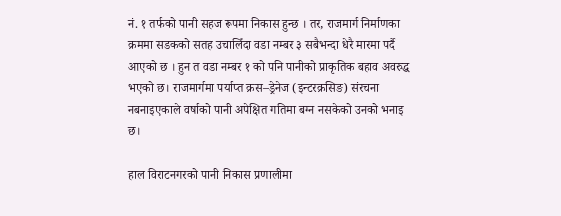नं. १ तर्फको पानी सहज रूपमा निकास हुन्छ । तर, राजमार्ग निर्माणका क्रममा सडकको सतह उचालिँदा वडा नम्बर ३ सबैभन्दा धेरै मारमा पर्दै आएको छ । हुन त वडा नम्बर १ को पनि पानीको प्राकृतिक बहाव अवरुद्ध भएको छ। राजमार्गमा पर्याप्त क्रस–ड्रेनेज (इन्टरक्रसिङ) संरचना नबनाइएकाले वर्षाको पानी अपेक्षित गतिमा बग्न नसकेको उनको भनाइ छ।

हाल विराटनगरको पानी निकास प्रणालीमा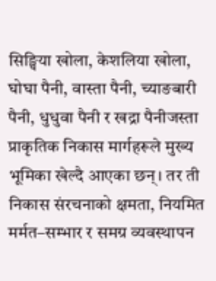सिङ्घिया खोला, केशलिया खोला, घोघा पैनी, वास्ता पैनी, च्याङबारी पैनी, धुधुवा पैनी र खद्रा पैनीजस्ता प्राकृतिक निकास मार्गहरूले मुख्य भूमिका खेल्दै आएका छन्। तर ती निकास संरचनाको क्षमता, नियमित मर्मत–सम्भार र समग्र व्यवस्थापन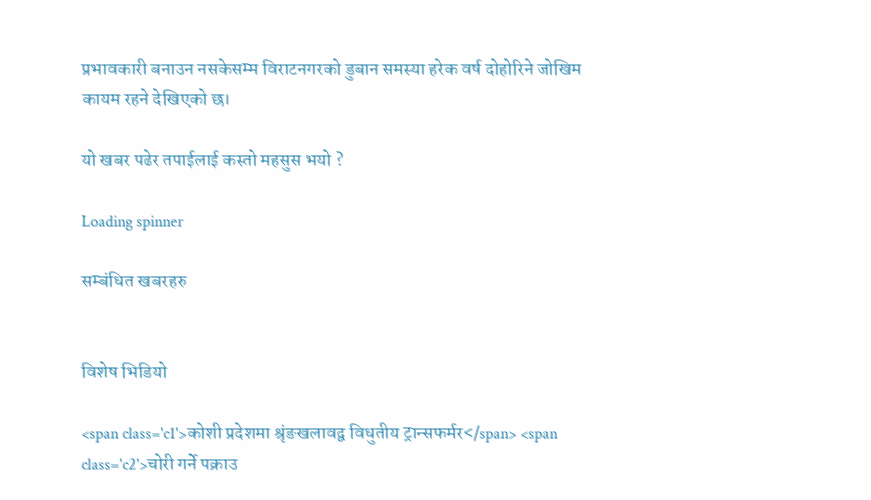प्रभावकारी बनाउन नसकेसम्म विराटनगरको डुबान समस्या हरेक वर्ष दोहोरिने जोखिम कायम रहने देखिएको छ।

यो खबर पढेर तपाईलाई कस्तो महसुस भयो ?

Loading spinner

सम्बंधित खबरहरु


विशेष भिडियो

<span class='c1'>कोशी प्रदेशमा श्रृंङखलावद्व विधुतीय ट्रान्सफर्मर</span> <span class='c2'>चोरी गर्ने पक्राउ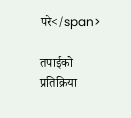परे</span>

तपाईको प्रतिक्रिया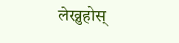लेख्नुहोस्